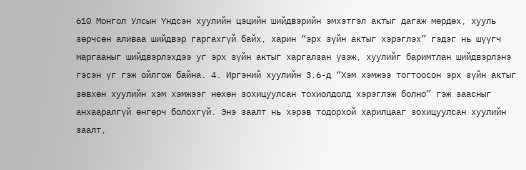610 Монгол Улсын Үндсэн хуулийн цэцийн шийдвэрийн эмхэтгэл актыг дагаж мөрдөх, хууль зөрчсөн аливаа шийдвэр гаргахгүй байх, харин “эрх зүйн актыг хэрэглэх” гэдэг нь шүүгч маргааныг шийдвэрлэхдээ уг эрх зүйн актыг харгалзан үзэж, хуулийг баримтлан шийдвэрлэнэ гэсэн үг гэж ойлгож байна. 4. Иргэний хуулийн 3.6-д “Хэм хэмжээ тогтоосон эрх зүйн актыг зөвхөн хуулийн хэм хэмжээг нөхөн зохицуулсан тохиолдолд хэрэглэж болно” гэж заасныг анхааралгүй өнгөрч болохгүй. Энэ заалт нь хэрэв тодорхой харилцааг зохицуулсан хуулийн заалт,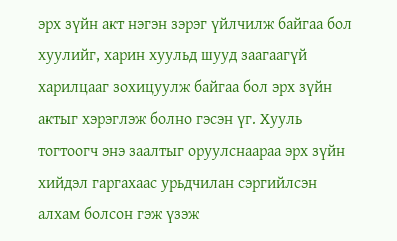эрх зүйн акт нэгэн зэрэг үйлчилж байгаа бол хуулийг, харин хуульд шууд заагаагүй харилцааг зохицуулж байгаа бол эрх зүйн актыг хэрэглэж болно гэсэн үг. Хууль тогтоогч энэ заалтыг оруулснаараа эрх зүйн хийдэл гаргахаас урьдчилан сэргийлсэн алхам болсон гэж үзэж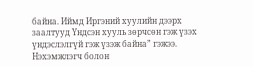байна. Иймд Иргэний хуулийн дээрх заалтууд Yндсэн хууль зөрчсөн гэж үзэх үндэслэлгүй гэж үзэж байна” гэжээ. Нэхэмжлэгч болон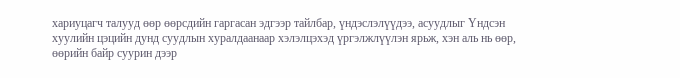хариуцагч талууд өөр өөрсдийн гаргасан эдгээр тайлбар, үндэслэлүүдээ, асуудлыг Yндсэн хуулийн цэцийн дунд суудлын хуралдаанаар хэлэлцэхэд үргэлжлүүлэн ярьж, хэн аль нь өөр, өөрийн байр суурин дээр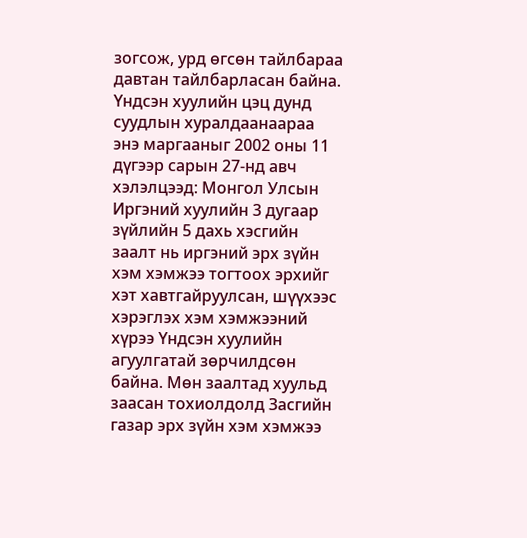зогсож, урд өгсөн тайлбараа давтан тайлбарласан байна. Yндсэн хуулийн цэц дунд суудлын хуралдаанаараа энэ маргааныг 2002 оны 11 дүгээр сарын 27-нд авч хэлэлцээд: Монгол Улсын Иргэний хуулийн 3 дугаар зүйлийн 5 дахь хэсгийн заалт нь иргэний эрх зүйн хэм хэмжээ тогтоох эрхийг хэт хавтгайруулсан, шүүхээс хэрэглэх хэм хэмжээний хүрээ Үндсэн хуулийн агуулгатай зөрчилдсөн байна. Мөн заалтад хуульд заасан тохиолдолд Засгийн газар эрх зүйн хэм хэмжээ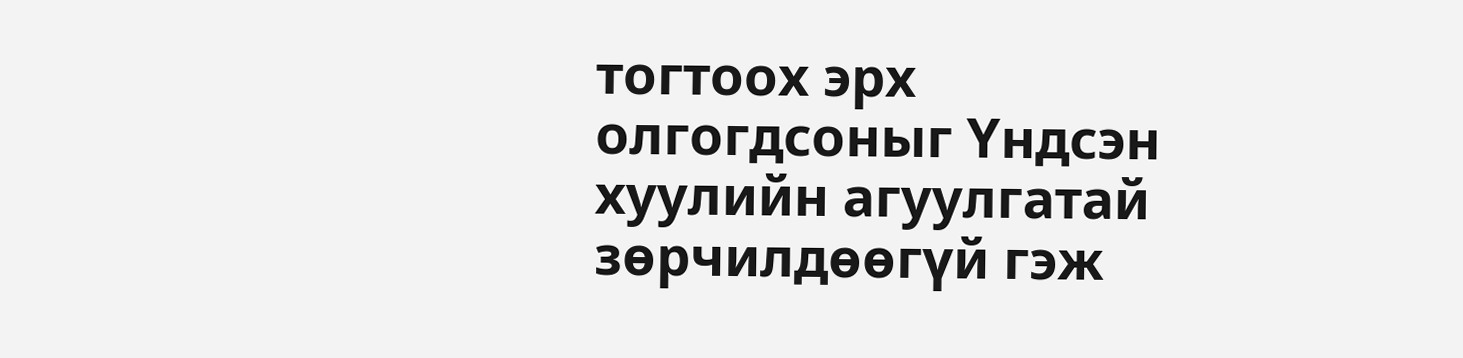тогтоох эрх олгогдсоныг Үндсэн хуулийн агуулгатай зөрчилдөөгүй гэж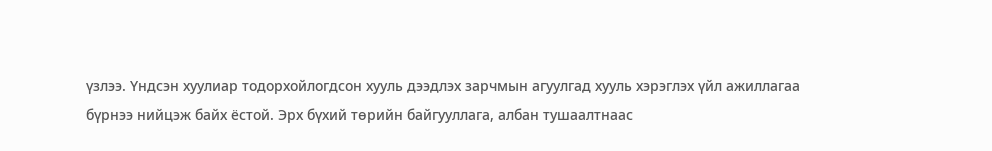үзлээ. Үндсэн хуулиар тодорхойлогдсон хууль дээдлэх зарчмын агуулгад хууль хэрэглэх үйл ажиллагаа бүрнээ нийцэж байх ёстой. Эрх бүхий төрийн байгууллага, албан тушаалтнаас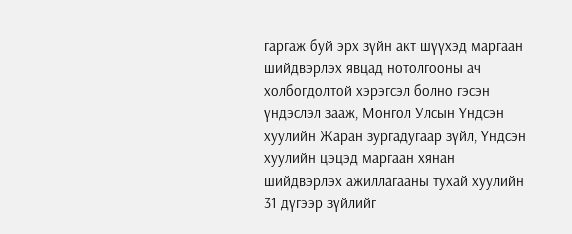гаргаж буй эрх зүйн акт шүүхэд маргаан шийдвэрлэх явцад нотолгооны ач холбогдолтой хэрэгсэл болно гэсэн үндэслэл зааж, Монгол Улсын Үндсэн хуулийн Жаран зургадугаар зүйл, Үндсэн хуулийн цэцэд маргаан хянан шийдвэрлэх ажиллагааны тухай хуулийн 31 дүгээр зүйлийг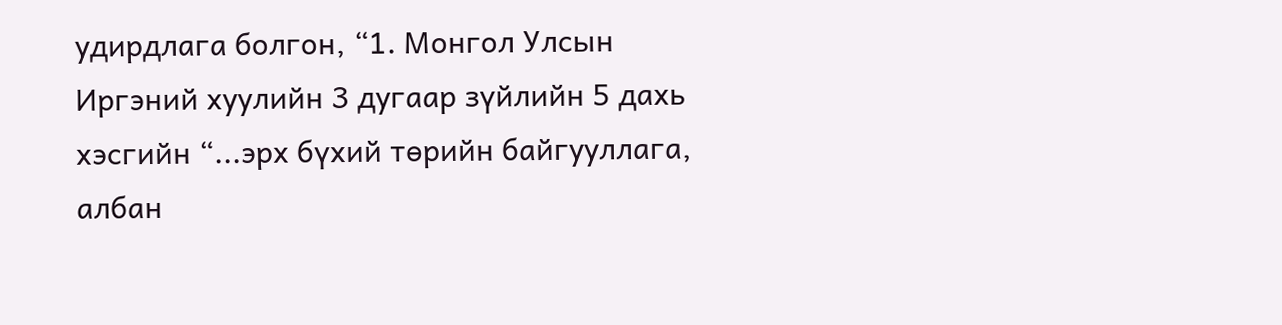удирдлага болгон, “1. Монгол Улсын Иргэний хуулийн 3 дугаар зүйлийн 5 дахь хэсгийн “...эрх бүхий төрийн байгууллага, албан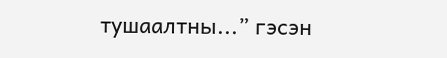тушаалтны...” гэсэн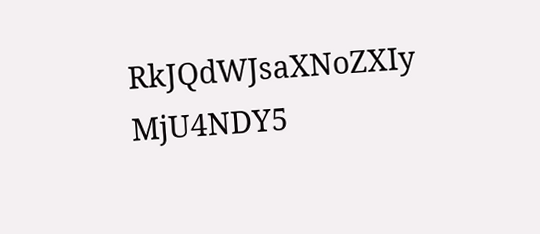RkJQdWJsaXNoZXIy MjU4NDY5